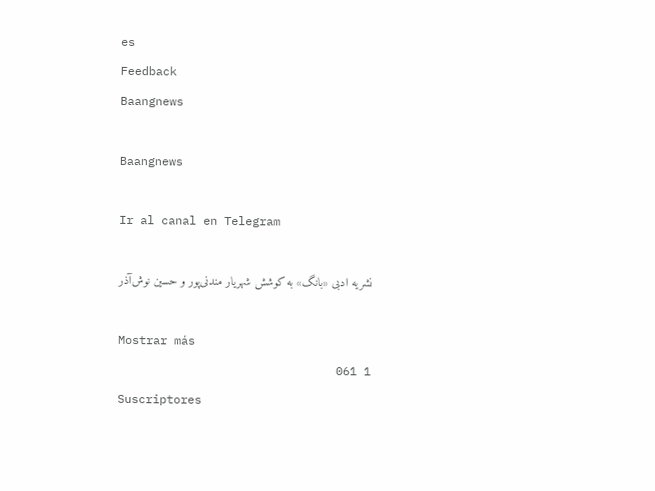es
Feedback
Baangnews

Baangnews

Ir al canal en Telegram

نشریه ادبی «بانگ» به کوشش شهریار مندنی‌پور و حسین نوش‌آذر

Mostrar más
1 061
Suscriptores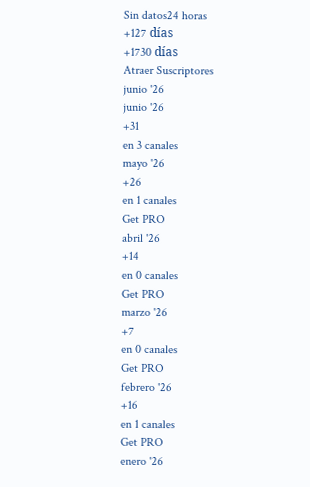Sin datos24 horas
+127 días
+1730 días
Atraer Suscriptores
junio '26
junio '26
+31
en 3 canales
mayo '26
+26
en 1 canales
Get PRO
abril '26
+14
en 0 canales
Get PRO
marzo '26
+7
en 0 canales
Get PRO
febrero '26
+16
en 1 canales
Get PRO
enero '26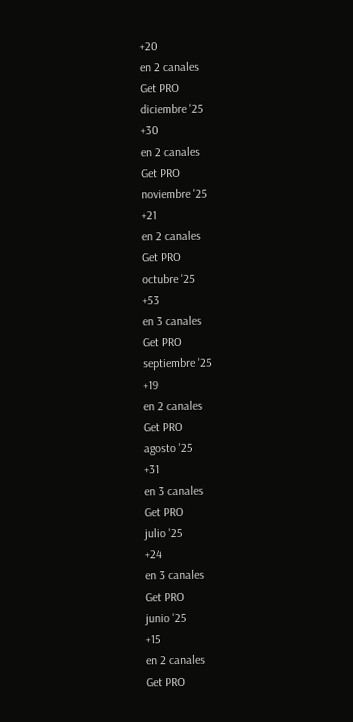+20
en 2 canales
Get PRO
diciembre '25
+30
en 2 canales
Get PRO
noviembre '25
+21
en 2 canales
Get PRO
octubre '25
+53
en 3 canales
Get PRO
septiembre '25
+19
en 2 canales
Get PRO
agosto '25
+31
en 3 canales
Get PRO
julio '25
+24
en 3 canales
Get PRO
junio '25
+15
en 2 canales
Get PRO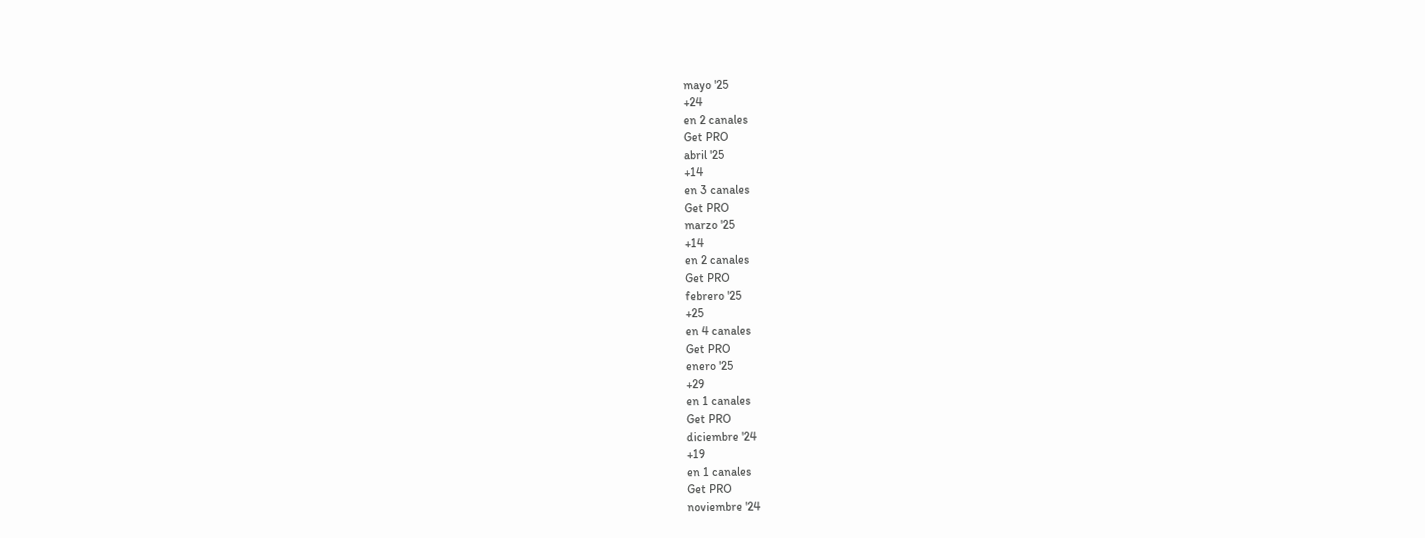mayo '25
+24
en 2 canales
Get PRO
abril '25
+14
en 3 canales
Get PRO
marzo '25
+14
en 2 canales
Get PRO
febrero '25
+25
en 4 canales
Get PRO
enero '25
+29
en 1 canales
Get PRO
diciembre '24
+19
en 1 canales
Get PRO
noviembre '24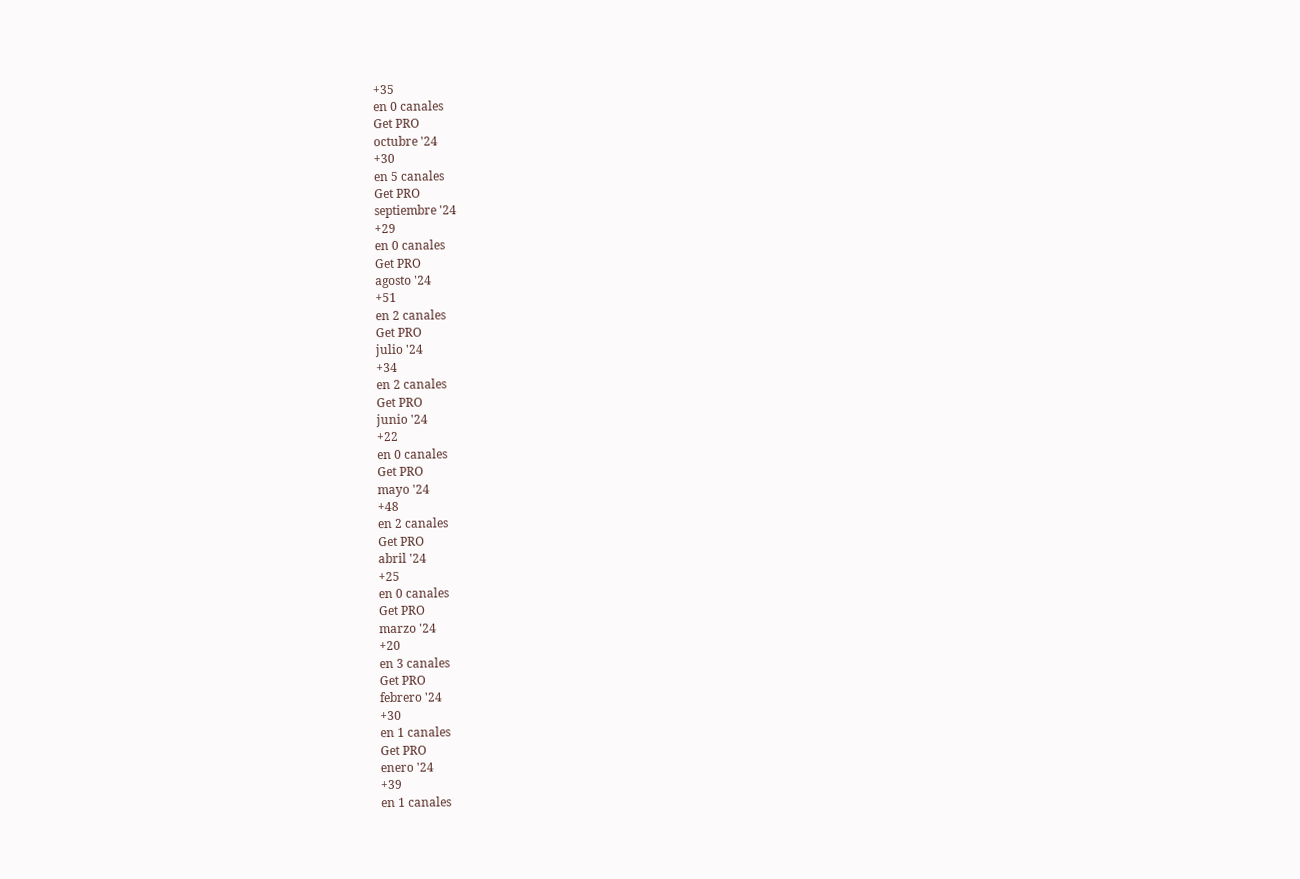+35
en 0 canales
Get PRO
octubre '24
+30
en 5 canales
Get PRO
septiembre '24
+29
en 0 canales
Get PRO
agosto '24
+51
en 2 canales
Get PRO
julio '24
+34
en 2 canales
Get PRO
junio '24
+22
en 0 canales
Get PRO
mayo '24
+48
en 2 canales
Get PRO
abril '24
+25
en 0 canales
Get PRO
marzo '24
+20
en 3 canales
Get PRO
febrero '24
+30
en 1 canales
Get PRO
enero '24
+39
en 1 canales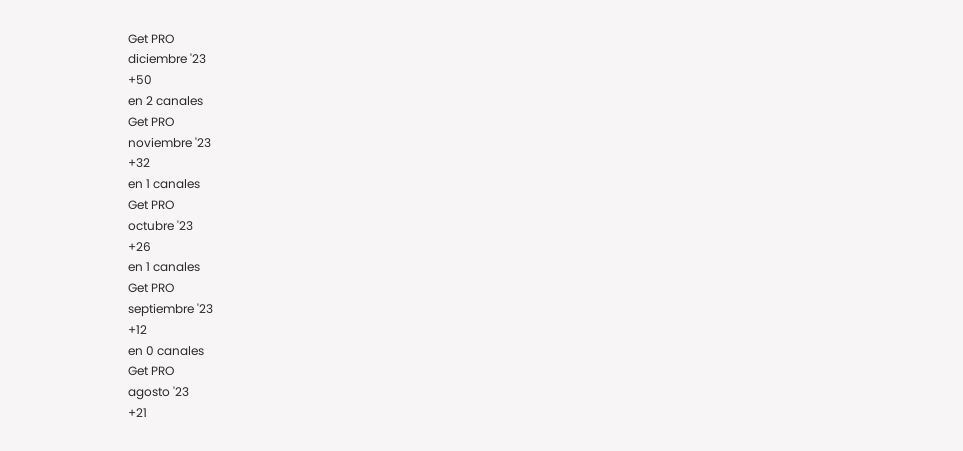Get PRO
diciembre '23
+50
en 2 canales
Get PRO
noviembre '23
+32
en 1 canales
Get PRO
octubre '23
+26
en 1 canales
Get PRO
septiembre '23
+12
en 0 canales
Get PRO
agosto '23
+21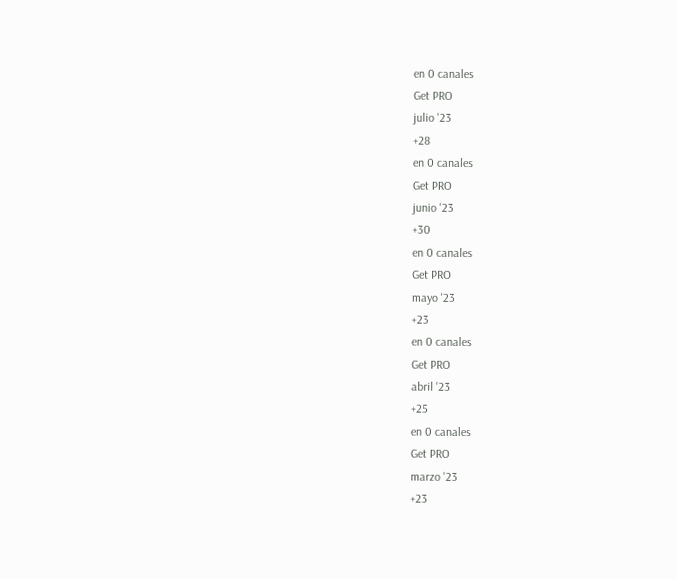en 0 canales
Get PRO
julio '23
+28
en 0 canales
Get PRO
junio '23
+30
en 0 canales
Get PRO
mayo '23
+23
en 0 canales
Get PRO
abril '23
+25
en 0 canales
Get PRO
marzo '23
+23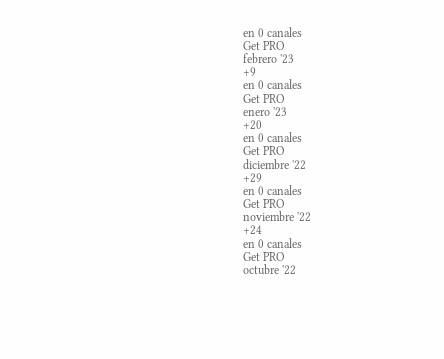en 0 canales
Get PRO
febrero '23
+9
en 0 canales
Get PRO
enero '23
+20
en 0 canales
Get PRO
diciembre '22
+29
en 0 canales
Get PRO
noviembre '22
+24
en 0 canales
Get PRO
octubre '22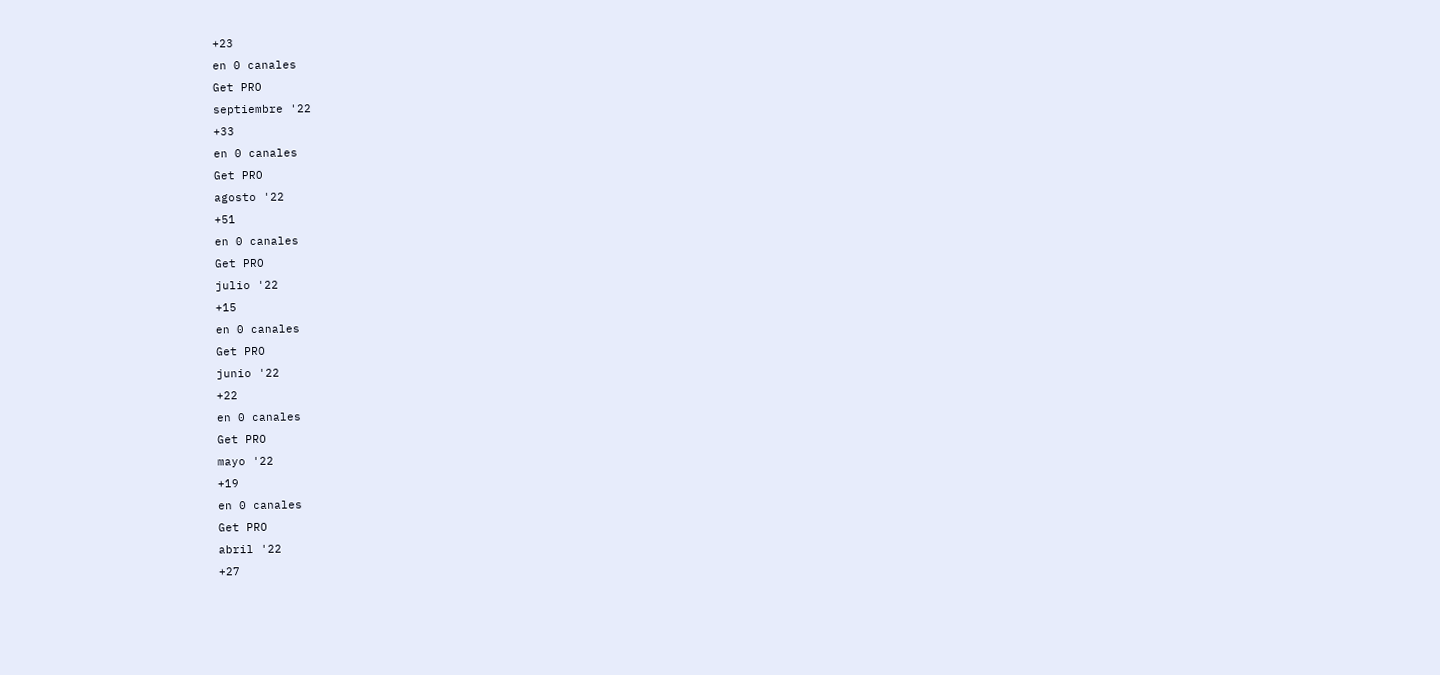+23
en 0 canales
Get PRO
septiembre '22
+33
en 0 canales
Get PRO
agosto '22
+51
en 0 canales
Get PRO
julio '22
+15
en 0 canales
Get PRO
junio '22
+22
en 0 canales
Get PRO
mayo '22
+19
en 0 canales
Get PRO
abril '22
+27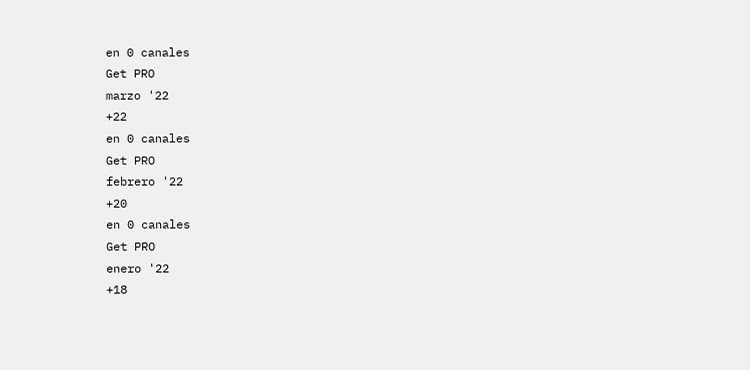en 0 canales
Get PRO
marzo '22
+22
en 0 canales
Get PRO
febrero '22
+20
en 0 canales
Get PRO
enero '22
+18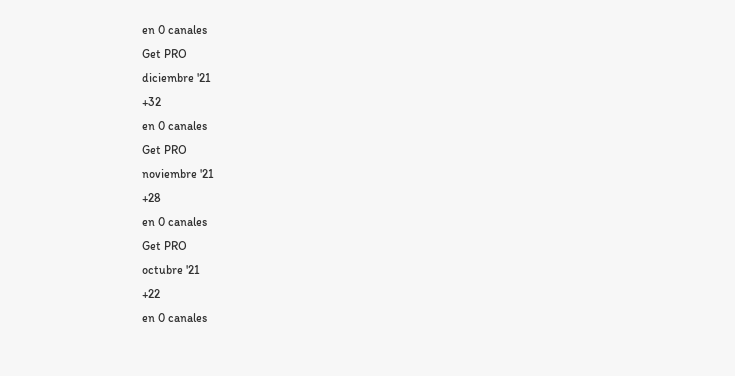en 0 canales
Get PRO
diciembre '21
+32
en 0 canales
Get PRO
noviembre '21
+28
en 0 canales
Get PRO
octubre '21
+22
en 0 canales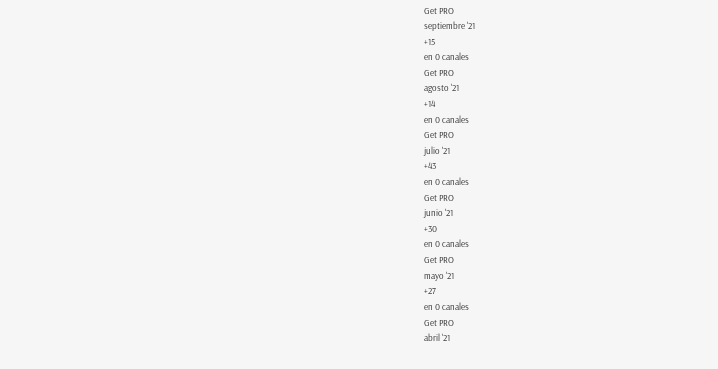Get PRO
septiembre '21
+15
en 0 canales
Get PRO
agosto '21
+14
en 0 canales
Get PRO
julio '21
+43
en 0 canales
Get PRO
junio '21
+30
en 0 canales
Get PRO
mayo '21
+27
en 0 canales
Get PRO
abril '21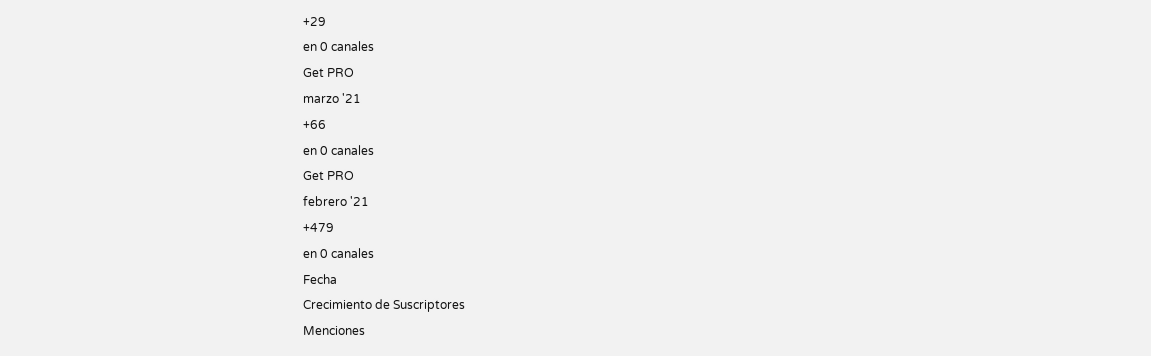+29
en 0 canales
Get PRO
marzo '21
+66
en 0 canales
Get PRO
febrero '21
+479
en 0 canales
Fecha
Crecimiento de Suscriptores
Menciones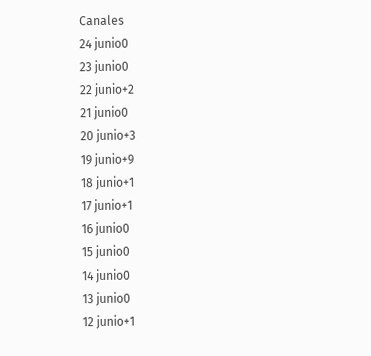Canales
24 junio0
23 junio0
22 junio+2
21 junio0
20 junio+3
19 junio+9
18 junio+1
17 junio+1
16 junio0
15 junio0
14 junio0
13 junio0
12 junio+1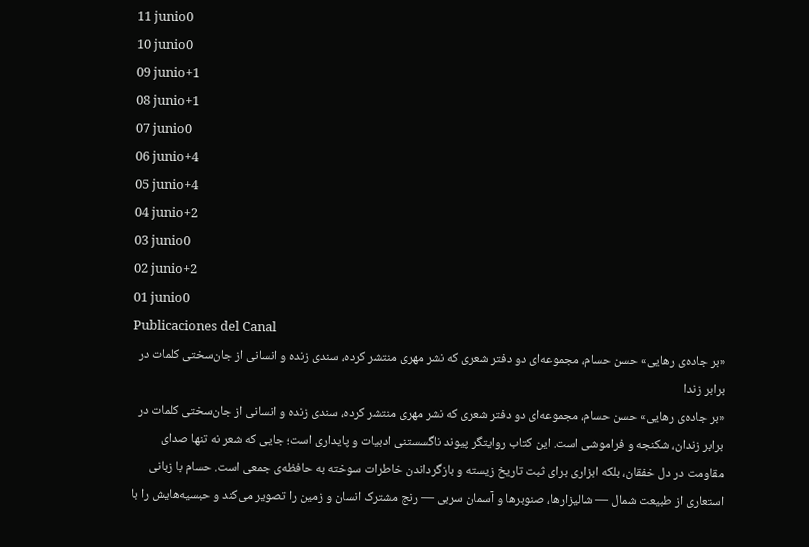11 junio0
10 junio0
09 junio+1
08 junio+1
07 junio0
06 junio+4
05 junio+4
04 junio+2
03 junio0
02 junio+2
01 junio0
Publicaciones del Canal
«بر جاده‌ی رهایی» حسن حسام، مجموعه‌ای دو دفتر شعری که نشر مهری منتشر کرده، سندی زنده و انسانی از جان‌سختی کلمات در برابر زندا
«بر جاده‌ی رهایی» حسن حسام، مجموعه‌ای دو دفتر شعری که نشر مهری منتشر کرده، سندی زنده و انسانی از جان‌سختی کلمات در برابر زندان، شکنجه و فراموشی است. این کتاب روایتگر پیوند ناگسستنی ادبیات و پایداری است؛ جایی که شعر نه تنها صدای مقاومت در دل خفقان، بلکه ابزاری برای ثبت تاریخ زیسته و بازگرداندن خاطرات سوخته به حافظه‌ی جمعی است. حسام با زبانی استعاری از طبیعت شمال — شالیزارها، صنوبرها و آسمان سربی — رنج مشترک انسان و زمین را تصویر می‌کند و حبسیه‌هایش را با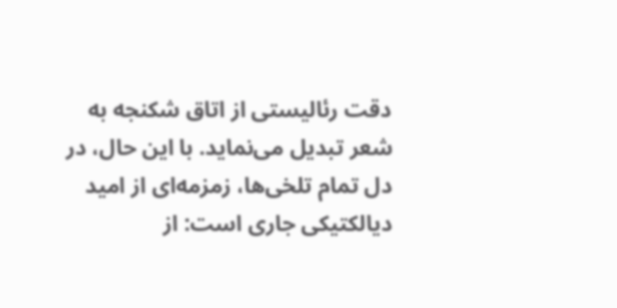دقت رئالیستی از اتاق شکنجه به شعر تبدیل می‌نماید. با این حال، در دل تمام تلخی‌ها، زمزمه‌ای از امید دیالکتیکی جاری است: از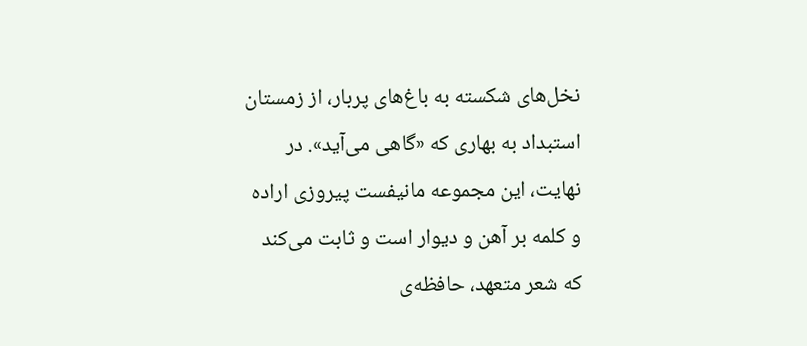نخل‌های شکسته به باغ‌های پربار، از زمستان استبداد به بهاری که «گاهی می‌آید». در نهایت، این مجموعه مانیفست پیروزی اراده و کلمه بر آهن و دیوار است و ثابت می‌کند که شعر متعهد، حافظه‌ی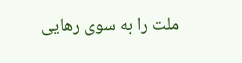ملت را به سوی رهایی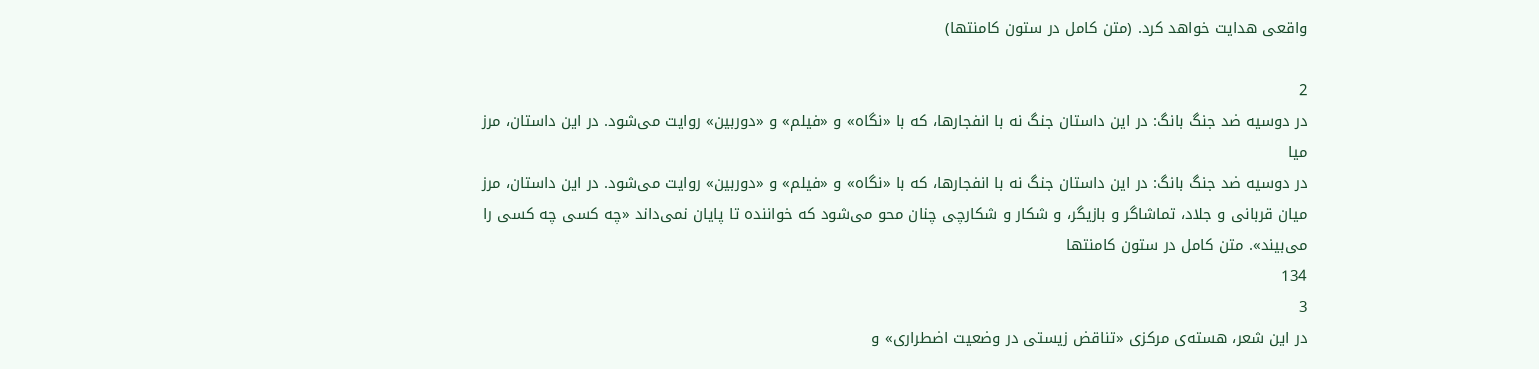واقعی هدایت خواهد کرد. (متن کامل در ستون کامنتها)

2
در دوسیه ضد جنگ بانگ: در این داستان جنگ نه با انفجارها، که با «نگاه» و «فیلم» و «دوربین» روایت می‌شود. در این داستان، مرز میا
در دوسیه ضد جنگ بانگ: در این داستان جنگ نه با انفجارها، که با «نگاه» و «فیلم» و «دوربین» روایت می‌شود. در این داستان، مرز میان قربانی و جلاد، تماشاگر و بازیگر، و شکار و شکارچی چنان محو می‌شود که خواننده تا پایان نمی‌داند «چه کسی چه کسی را می‌بیند». متن کامل در ستون کامنتها
134
3
در این شعر، هسته‌ی مرکزی «تناقض زیستی در وضعیت اضطراری» و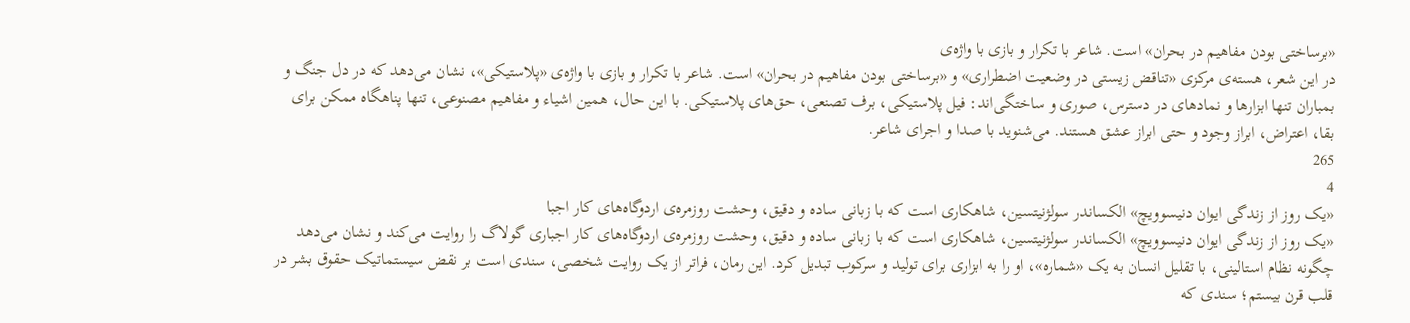«برساختی بودن مفاهیم در بحران» است. شاعر با تکرار و بازی با واژه‌ی
در این شعر، هسته‌ی مرکزی «تناقض زیستی در وضعیت اضطراری» و «برساختی بودن مفاهیم در بحران» است. شاعر با تکرار و بازی با واژه‌ی «پلاستیکی»، نشان می‌دهد که در دل جنگ و بمباران تنها ابزارها و نمادهای در دسترس، صوری و ساختگی‌اند: فیل پلاستیکی، برف تصنعی، حق‌های پلاستیکی. با این حال، همین اشیاء و مفاهیم مصنوعی، تنها پناهگاه ممکن برای بقا، اعتراض، ابراز وجود و حتی ابراز عشق هستند. می‌شنوید با صدا و اجرای شاعر.
265
4
«یک روز از زندگی ایوان دنیسوویچ» الکساندر سولژنیتسین، شاهکاری است که با زبانی ساده و دقیق، وحشت روزمره‌ی اردوگاه‌های کار اجبا
«یک روز از زندگی ایوان دنیسوویچ» الکساندر سولژنیتسین، شاهکاری است که با زبانی ساده و دقیق، وحشت روزمره‌ی اردوگاه‌های کار اجباری گولاگ را روایت می‌کند و نشان می‌دهد چگونه نظام استالینی، با تقلیل انسان به یک «شماره»، او را به ابزاری برای تولید و سرکوب تبدیل کرد. این رمان، فراتر از یک روایت شخصی، سندی است بر نقض سیستماتیک حقوق بشر در قلب قرن بیستم؛ سندی که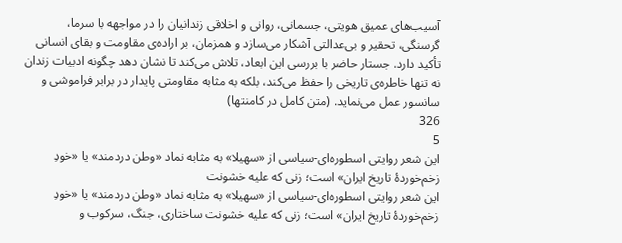آسیب‌های عمیق هویتی، جسمانی، روانی و اخلاقی زندانیان را در مواجهه با سرما، گرسنگی، تحقیر و بی‌عدالتی آشکار می‌سازد و همزمان، بر اراده‌ی مقاومت و بقای انسانی تأکید دارد. جستار حاضر با بررسی این ابعاد، تلاش می‌کند تا نشان دهد چگونه ادبیات زندان نه تنها خاطره‌ی تاریخی را حفظ می‌کند، بلکه به مثابه مقاومتی پایدار در برابر فراموشی و سانسور عمل می‌نماید. (متن کامل در کامنتها)
326
5
این شعر روایتی اسطوره‌ای-سیاسی از «سهیلا» به مثابه نماد «وطن دردمند» یا «خودِ زخم‌خوردهٔ تاریخ ایران» است؛ زنی که علیه خشونت
این شعر روایتی اسطوره‌ای-سیاسی از «سهیلا» به مثابه نماد «وطن دردمند» یا «خودِ زخم‌خوردهٔ تاریخ ایران» است؛ زنی که علیه خشونت ساختاری، جنگ، سرکوب و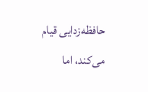حافظه‌زدایی قیام می‌کند، اما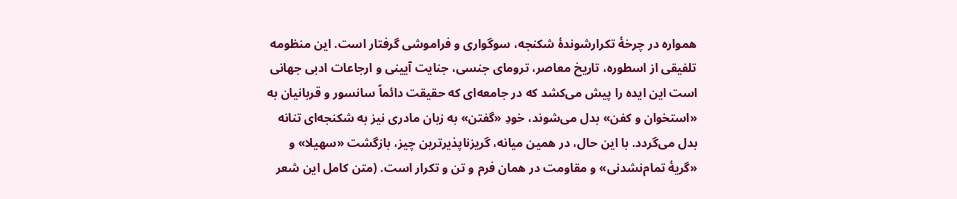همواره در چرخهٔ تکرارشوندهٔ شکنجه، سوگواری و فراموشی گرفتار است. این منظومه تلفیقی از اسطوره، تاریخ معاصر، ترومای جنسی، جنایت آیینی و ارجاعات ادبی جهانی است این ایده را پیش می‌کشد که در جامعه‌ای که حقیقت دائماً سانسور و قربانیان به «استخوان و کفن» بدل می‌شوند، خودِ «گفتن» به زبان مادری نیز به شکنجه‌ای تنانه بدل می‌گردد. با این حال، در همین میانه، گریزناپذیرترین چیز، بازگشت «سهیلا» و «گریهٔ تمام‌نشدنی» و مقاومت در همان فرم و تن و تکرار است. (متن کامل این شعر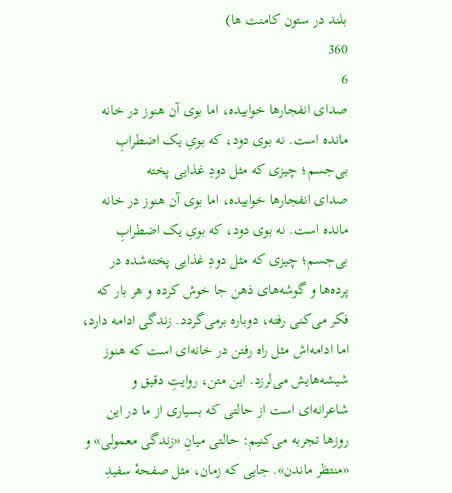بلند در ستون کامنت ها)
360
6
صدای انفجارها خوابیده، اما بوی آن هنوز در خانه مانده است. نه بوی دود، که بویِ یک اضطرابِ بی‌جسم؛ چیزی که مثل دودِ غذایی پخته‌
صدای انفجارها خوابیده، اما بوی آن هنوز در خانه مانده است. نه بوی دود، که بویِ یک اضطرابِ بی‌جسم؛ چیزی که مثل دودِ غذایی پخته‌شده در پرده‌ها و گوشه‌های ذهن جا خوش کرده و هر بار که فکر می‌کنی رفته، دوباره برمی‌گردد. زندگی ادامه دارد، اما ادامه‌اش مثل راه رفتن در خانه‌ای است که هنوز شیشه‌هایش می‌لرزد. این متن، روایتِ دقیق و شاعرانه‌ای است از حالتی که بسیاری از ما در این روزها تجربه می‌کنیم: حالتی میانِ «زندگی معمولی» و «منتظر ماندن». جایی که زمان، مثل صفحهٔ سفیدِ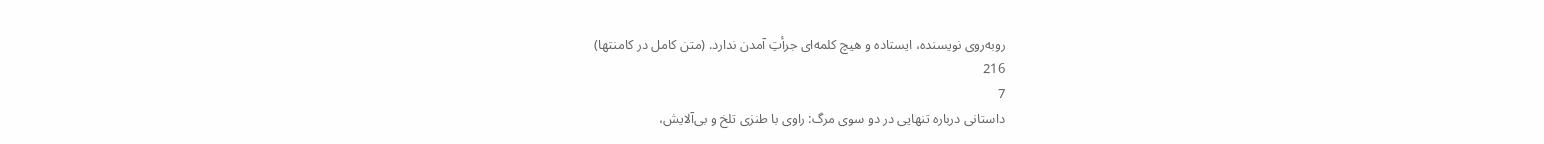روبه‌روی نویسنده، ایستاده و هیچ کلمه‌ای جرأتِ آمدن ندارد. (متن کامل در کامنتها)
216
7
داستانی درباره تنهایی در دو سوی مرگ: راوی با طنزی تلخ و بی‌آلایش،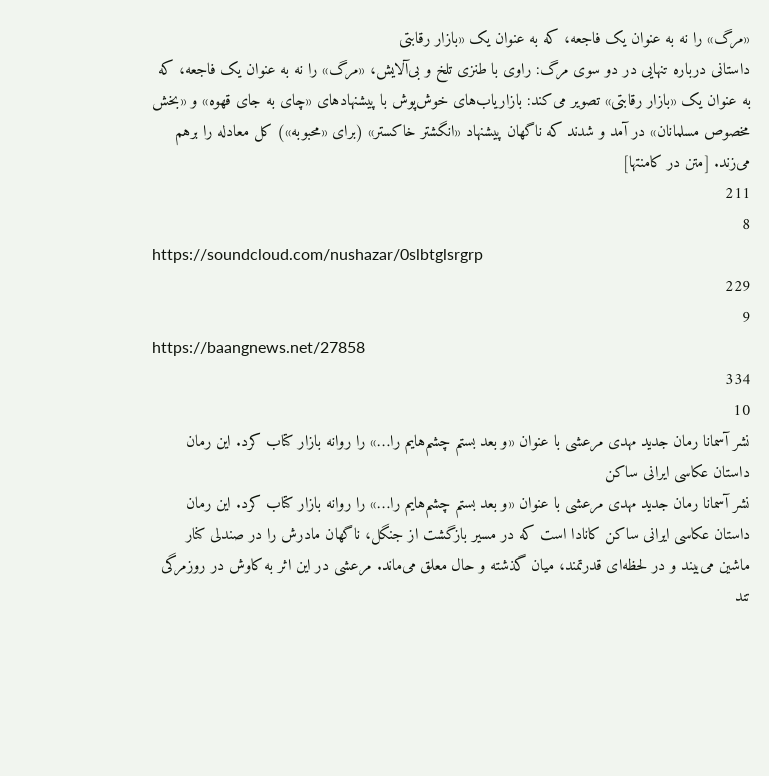«مرگ» را نه به عنوان یک فاجعه، که به عنوان یک «بازار رقابتی
داستانی درباره تنهایی در دو سوی مرگ: راوی با طنزی تلخ و بی‌آلایش، «مرگ» را نه به عنوان یک فاجعه، که به عنوان یک «بازار رقابتی» تصویر می‌کند: بازاریاب‌های خوش‌پوش با پیشنهادهای «چای به جای قهوه» و «بخش مخصوص مسلمانان» در آمد و شدند که ناگهان پیشنهاد «انگشتر خاکستر» (برای «محبوبه») کل معادله را برهم می‌زند. [متن در کامنتها]
211
8
https://soundcloud.com/nushazar/0slbtglsrgrp
229
9
https://baangnews.net/27858
334
10
نشر آسمانا رمان جدید مهدی مرعشی با عنوان «و بعد بستم چشم‌هایم را…» را روانه بازار کتاب کرد. این رمان داستان عکاسی ایرانی ساکن
نشر آسمانا رمان جدید مهدی مرعشی با عنوان «و بعد بستم چشم‌هایم را…» را روانه بازار کتاب کرد. این رمان داستان عکاسی ایرانی ساکن کانادا است که در مسیر بازگشت از جنگل، ناگهان مادرش را در صندلی کنار ماشین می‌بیند و در لحظه‌ای قدرتمند، میان گذشته و حال معلق می‌ماند. مرعشی در این اثر به کاوش در روزمرگی تند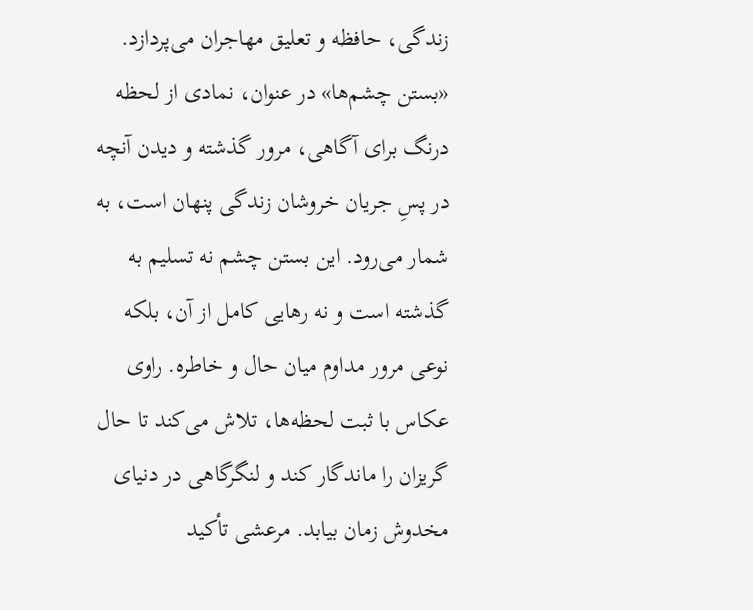زندگی، حافظه و تعلیق مهاجران می‌پردازد. «بستن چشم‌ها» در عنوان، نمادی از لحظه درنگ برای آگاهی، مرور گذشته و دیدن آنچه در پسِ جریان خروشان زندگی پنهان است، به شمار می‌رود. این بستن چشم نه تسلیم به گذشته است و نه رهایی کامل از آن، بلکه نوعی مرور مداوم میان حال و خاطره. راوی عکاس با ثبت لحظه‌ها، تلاش می‌کند تا حال گریزان را ماندگار کند و لنگرگاهی در دنیای مخدوش زمان بیابد. مرعشی تأکید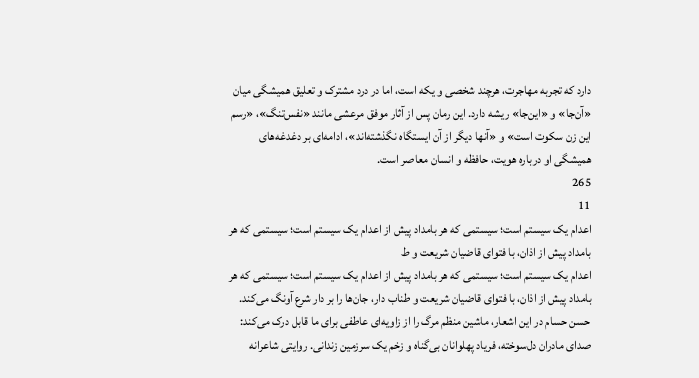دارد که تجربه مهاجرت، هرچند شخصی و یکه است، اما در درد مشترک و تعلیق همیشگی میان «آن‌جا» و «این‌جا» ریشه دارد. این رمان پس از آثار موفق مرعشی مانند «نفس‌تنگ»، «رسم این زن سکوت است» و «آنها دیگر از آن ایستگاه نگذشته‌اند»، ادامه‌ای بر دغدغه‌های همیشگی او درباره هویت، حافظه و انسان معاصر است.
265
11
اعدام یک سیستم است؛ سیستمی که هر بامداد پیش از اعدام یک سیستم است؛ سیستمی که هر بامداد پیش از اذان، با فتوای قاضیان شریعت و ط
اعدام یک سیستم است؛ سیستمی که هر بامداد پیش از اعدام یک سیستم است؛ سیستمی که هر بامداد پیش از اذان، با فتوای قاضیان شریعت و طناب دار، جان‌ها را بر دار شرع آونگ می‌کند. حسن حسام در این اشعار، ماشین منظم مرگ را از زاویه‌ای عاطفی برای ما قابل درک می‌کند: صدای مادران دل‌سوخته، فریاد پهلوانان بی‌گناه و زخم یک سرزمین زندانی. روایتی شاعرانه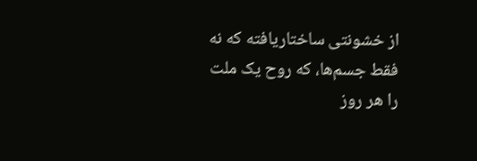از خشونتی ساختاریافته که نه فقط جسم‌ها، که روح یک ملت را هر روز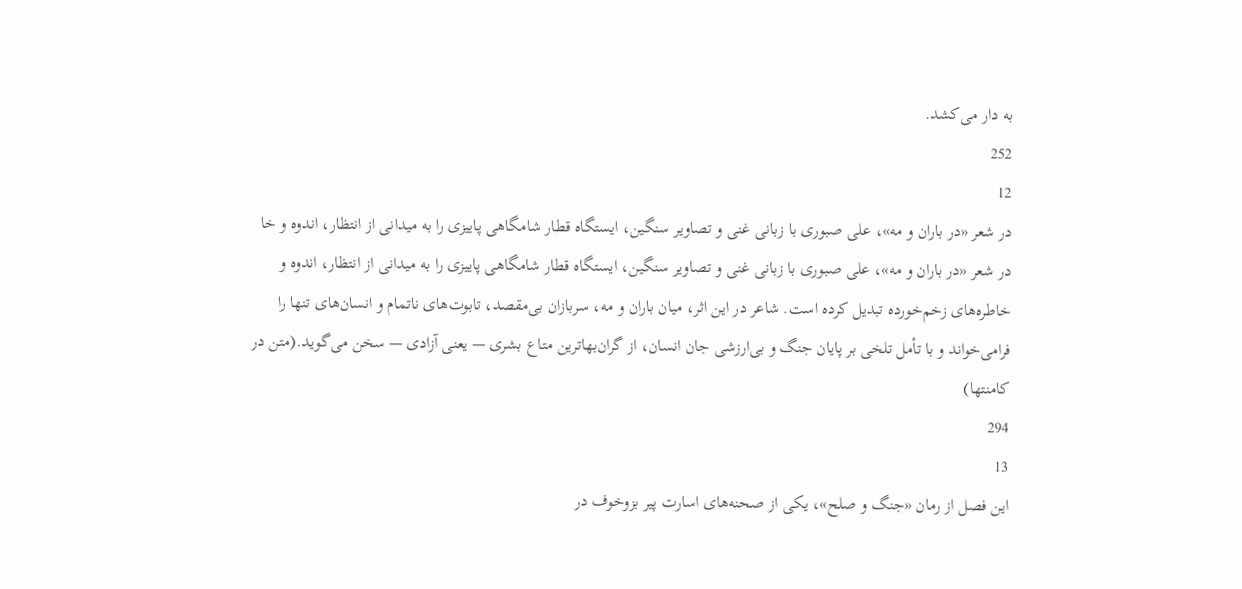به دار می‌کشد.
252
12
در شعر «در باران و مه»، علی صبوری با زبانی غنی و تصاویر سنگین، ایستگاه قطار شامگاهی پاییزی را به میدانی از انتظار، اندوه و خا
در شعر «در باران و مه»، علی صبوری با زبانی غنی و تصاویر سنگین، ایستگاه قطار شامگاهی پاییزی را به میدانی از انتظار، اندوه و خاطره‌های زخم‌خورده تبدیل کرده است. شاعر در این اثر، میان باران و مه، سربازان بی‌مقصد، تابوت‌های ناتمام و انسان‌های تنها را فرامی‌خواند و با تأمل تلخی بر پایان جنگ و بی‌ارزشی جان انسان، از گران‌بهاترین متاع بشری — یعنی آزادی — سخن می‌گوید.(متن در کامنتها)
294
13
این فصل از رمان «جنگ و صلح»، یکی از صحنه‌های اسارت پیر بزوخوف در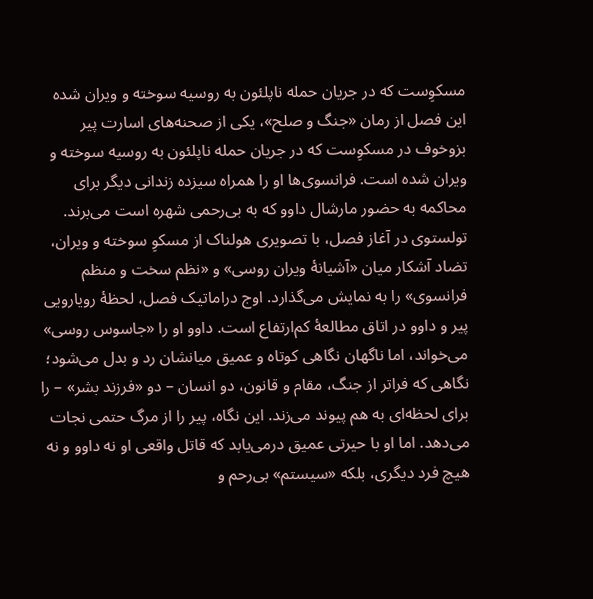مسکوِست که در جریان حمله ناپلئون به روسیه سوخته و ویران شده
این فصل از رمان «جنگ و صلح»، یکی از صحنه‌های اسارت پیر بزوخوف در مسکوِست که در جریان حمله ناپلئون به روسیه سوخته و ویران شده است. فرانسوی‌ها او را همراه سیزده زندانی دیگر برای محاکمه به حضور مارشال داوو که به بی‌رحمی شهره است می‌برند. تولستوی در آغاز فصل، با تصویری هولناک از مسکوِ سوخته و ویران، تضاد آشکار میان «آشیانهٔ ویران روسی» و «نظم سخت و منظم فرانسوی» را به نمایش می‌گذارد. اوج دراماتیک فصل، لحظهٔ رویارویی پیر و داوو در اتاق مطالعهٔ کم‌ارتفاع است. داوو او را «جاسوس روسی» می‌خواند، اما ناگهان نگاهی کوتاه و عمیق میانشان رد و بدل می‌شود؛ نگاهی که فراتر از جنگ، مقام و قانون، دو انسان – دو «فرزند بشر» – را برای لحظه‌ای به هم پیوند می‌زند. این نگاه، پیر را از مرگ حتمی نجات می‌دهد. اما او با حیرتی عمیق درمی‌یابد که قاتل واقعی او نه داوو و نه هیچ فرد دیگری، بلکه «سیستم» بی‌رحم و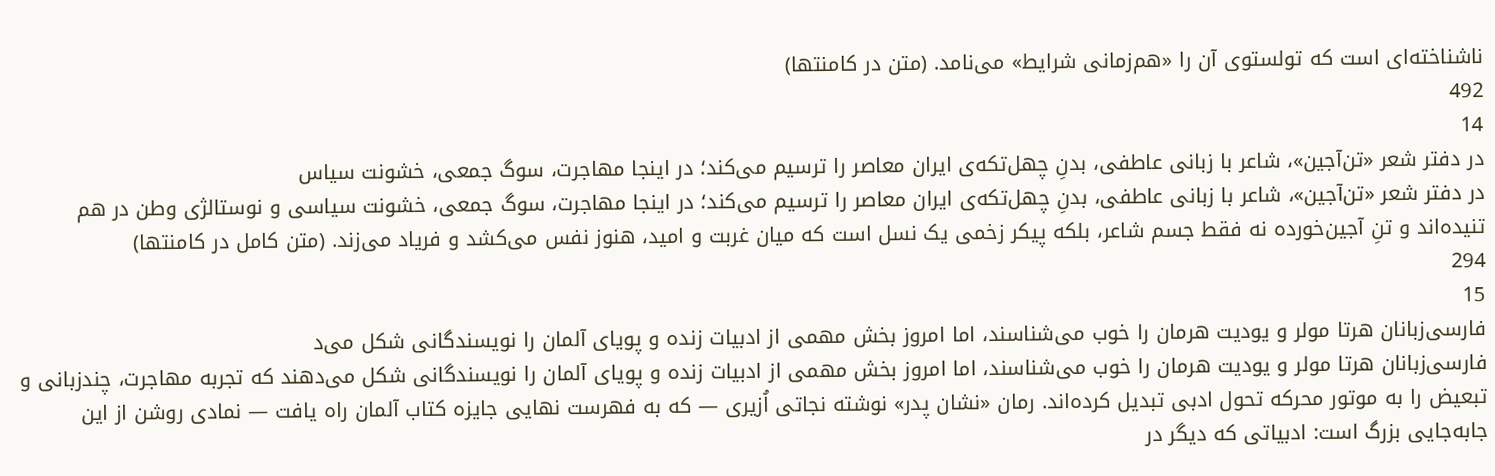ناشناخته‌ای است که تولستوی آن را «هم‌زمانی شرایط» می‌نامد. (متن در کامنتها)
492
14
در دفتر شعر «تن‌آجین»، شاعر با زبانی عاطفی، بدنِ چهل‌تکه‌ی ایران معاصر را ترسیم می‌کند؛ در اینجا مهاجرت، سوگ جمعی، خشونت سیاس
در دفتر شعر «تن‌آجین»، شاعر با زبانی عاطفی، بدنِ چهل‌تکه‌ی ایران معاصر را ترسیم می‌کند؛ در اینجا مهاجرت، سوگ جمعی، خشونت سیاسی و نوستالژی وطن در هم تنیده‌اند و تنِ آجین‌خورده نه فقط جسم شاعر، بلکه پیکر زخمی یک نسل است که میان غربت و امید، هنوز نفس می‌کشد و فریاد می‌زند. (متن کامل در کامنتها)
294
15
فارسی‌زبانان هرتا مولر و یودیت هرمان را خوب می‌شناسند، اما امروز بخش مهمی از ادبیات زنده و پویای آلمان را نویسندگانی شکل می‌د
فارسی‌زبانان هرتا مولر و یودیت هرمان را خوب می‌شناسند، اما امروز بخش مهمی از ادبیات زنده و پویای آلمان را نویسندگانی شکل می‌دهند که تجربه مهاجرت، چندزبانی و تبعیض را به موتور محرکه تحول ادبی تبدیل کرده‌اند. رمان «نشان پدر» نوشته نجاتی اُزیری — که به فهرست نهایی جایزه کتاب آلمان راه یافت — نمادی روشن از این جابه‌جایی بزرگ است: ادبیاتی که دیگر در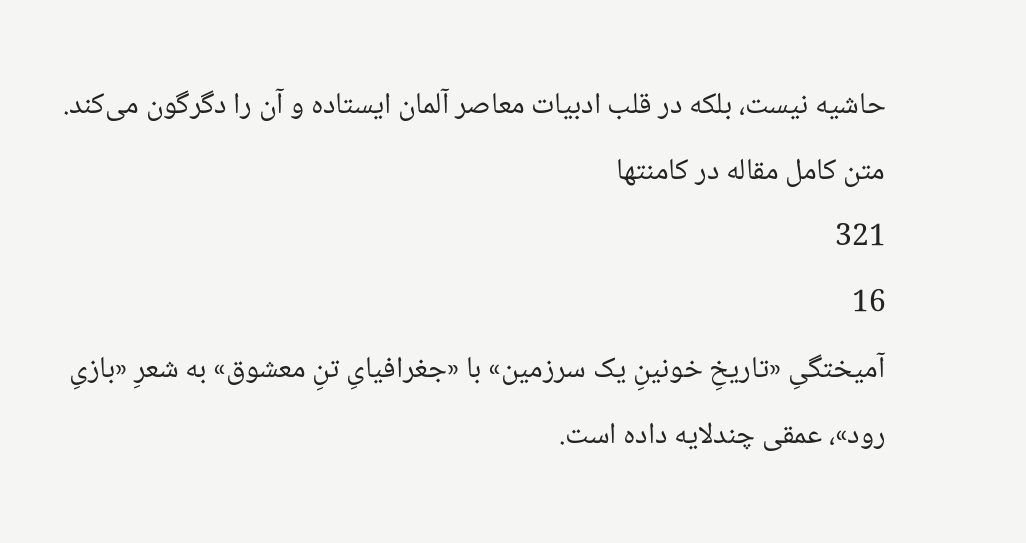حاشیه نیست، بلکه در قلب ادبیات معاصر آلمان ایستاده و آن را دگرگون می‌کند. متن کامل مقاله در کامنتها
321
16
آمیختگیِ «تاریخِ خونینِ یک سرزمین» با «جغرافیایِ تنِ معشوق» به شعرِ «بازیِ رود»، عمقی چندلایه داده است.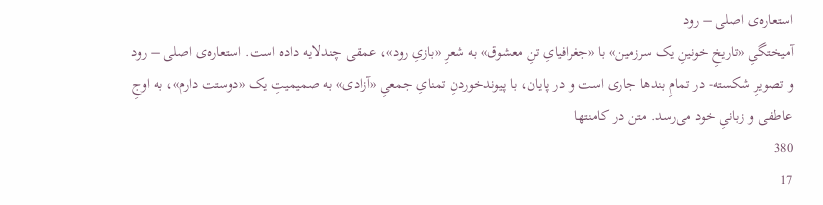استعاره‌ی اصلی – رود
آمیختگیِ «تاریخِ خونینِ یک سرزمین» با «جغرافیایِ تنِ معشوق» به شعرِ «بازیِ رود»، عمقی چندلایه داده است. استعاره‌ی اصلی – رود و تصویرِ شکسته- در تمامِ بندها جاری است و در پایان، با پیوندخوردنِ تمنایِ جمعیِ «آزادی» به صمیمیتِ یک «دوستت دارم»، به اوجِ عاطفی و زبانیِ خود می‌رسد. متن در کامنتها
380
17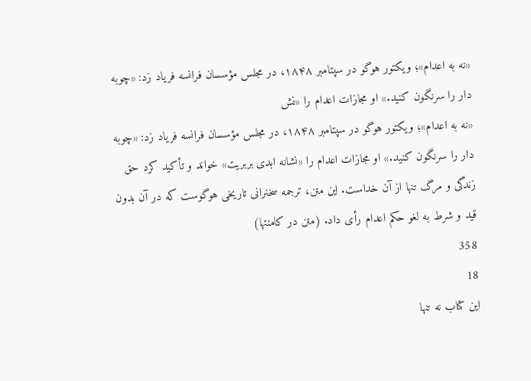«نه به اعدام»؛ ویکتور هوگو در سپتامبر ۱۸۴۸، در مجلس مؤسسان فرانسه فریاد زد: «چوبه دار را سرنگون کنید.» او مجازات اعدام را «نش
«نه به اعدام»؛ ویکتور هوگو در سپتامبر ۱۸۴۸، در مجلس مؤسسان فرانسه فریاد زد: «چوبه دار را سرنگون کنید.» او مجازات اعدام را «نشانه ابدی بربریت» خواند و تأکید کرد حق زندگی و مرگ تنها از آن خداست. این متن، ترجمه سخنرانی تاریخی هوگوست که در آن بدون قید و شرط به لغو حکم اعدام رأی داد. (متن در کامنتها)
358
18
این کتاب نه تنها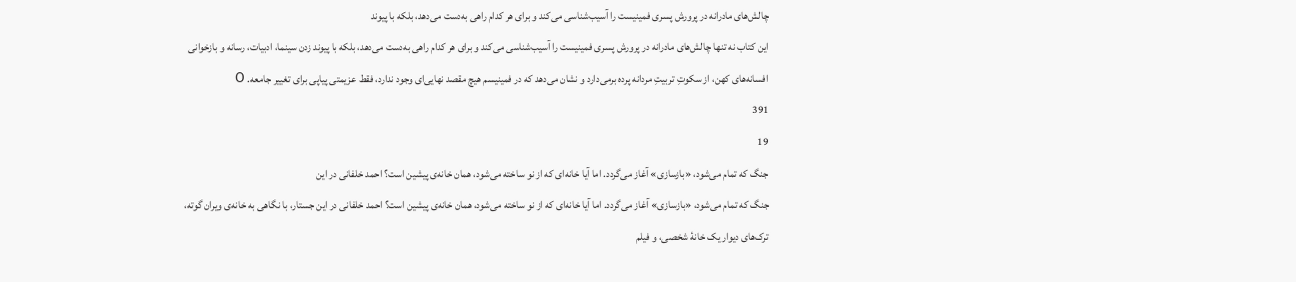چالش‌های مادرانه در پرورش پسری فمینیست را آسیب‌شناسی می‌کند و برای هر کدام راهی به‌دست می‌دهد، بلکه با پیوند
این کتاب نه تنها چالش‌های مادرانه در پرورش پسری فمینیست را آسیب‌شناسی می‌کند و برای هر کدام راهی به‌دست می‌دهد، بلکه با پیوند زدن سینما، ادبیات، رسانه و بازخوانی افسانه‌های کهن، از سکوتِ تربیتِ مردانه پرده برمی‌دارد و نشان می‌دهد که در فمینیسم هیچ مقصد نهایی‌ای وجود ندارد، فقط عزیمتی پیاپی برای تغییر جامعه. O
391
19
جنگ که تمام می‌شود، «بازسازی» آغاز می‌گردد. اما آیا خانه‌ای که از نو ساخته می‌شود، همان خانه‌ی پیشین است؟ احمد خلفانی در این
جنگ که تمام می‌شود، «بازسازی» آغاز می‌گردد. اما آیا خانه‌ای که از نو ساخته می‌شود، همان خانه‌ی پیشین است؟ احمد خلفانی در این جستار، با نگاهی به خانه‌ی ویران گوته، ترک‌های دیوار یک خانهٔ شخصی، و فیلم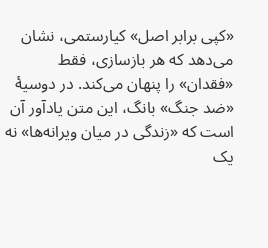«کپی برابر اصل» کیارستمی، نشان می‌دهد که هر بازسازی، فقط «فقدان» را پنهان می‌کند. در دوسیهٔ «ضد جنگ» بانگ، این متن یادآور آن است که «زندگی در میان ویرانه‌ها» نه یک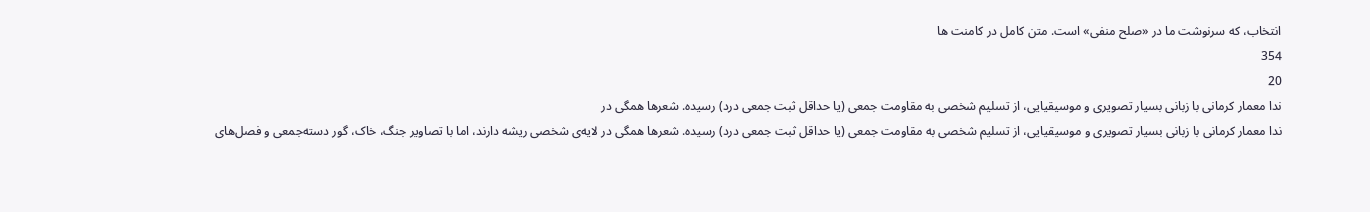انتخاب، که سرنوشت ما در «صلح منفی» است. متن کامل در کامنت ها
354
20
ندا معمار کرمانی با زبانی بسیار تصویری و موسیقیایی، از تسلیم شخصی به مقاومت جمعی (یا حداقل ثبت جمعی درد) رسیده. شعرها همگی در
ندا معمار کرمانی با زبانی بسیار تصویری و موسیقیایی، از تسلیم شخصی به مقاومت جمعی (یا حداقل ثبت جمعی درد) رسیده. شعرها همگی در لایه‌ی شخصی ریشه دارند، اما با تصاویر جنگ، خاک، گور دسته‌جمعی و فصل‌های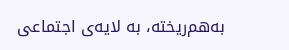به‌هم‌ریخته، به لایه‌ی اجتماعی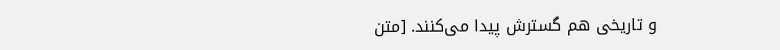و تاریخی هم گسترش پیدا می‌کنند. [متن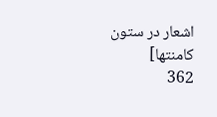اشعار در ستون کامنتها]
362